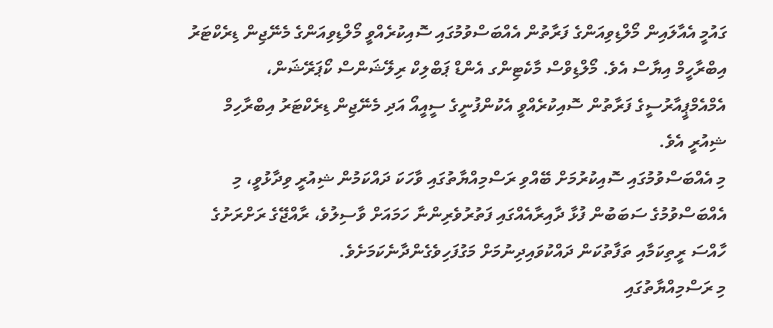ގައުމީ އެއާލައިން މޯލްޑިވިއަންގެ ފަރާތުން އެއްބަސްވުމުގައި ސޮއިކުރެއްވީ މޯލްޑިވިއަންގެ މެނޭޖިން ޑިރެކްޓަރު އިބްރާހީމް އިޔާސް އެވެ. މޯލްޑިވްސް މާކެޓިންގ އެންޑް ޕަބްލިކް ރިލޭޝަންސް ކޯޕަރޭޝަން، އެމްއެމްޕީއާރުސީގެ ފަރާތުން ސޮއިކުރެއްވީ އެކުންފުނީގެ ސީއީއޯ އަދި މެނޭޖިން ޑިރެކްޓަރު އިބްރާހިމް ޝިއުރީ އެވެ.
މި އެއްބަސްވުމުގައި ސޮއިކުރުމަށް ބޭއްވި ރަސްމިއްޔާތުގައި ވާހަކަ ދައްކަމުން ޝިއުރީ ވިދާޅުވީ، މި އެއްބަސްވުމުގެ ސަބަބުން ފުޅާ ދާއިރާއެއްގައި ފަތުރުވެރިންނާ ހަމައަށް ވާސިލުވެ، ރާއްޖޭގެ ރަށްރަށުގެ ހާއްސަ ރީތިކަމާއި ތަފާތުކަން ދައްކުވައިދިނުމަށް މަގުފަހިވެގެންދާނެކަމަށެވެ.
މި ރަސްމިއްޔާތުގައި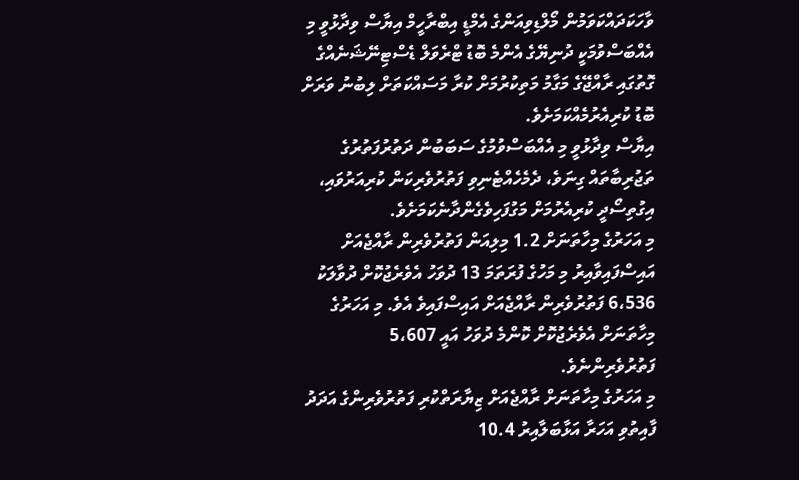ވާހަކަދައްކަވަމުން މޯލްޑިވިއަންގެ އެމްޑީ އިބްރާހީމް އިޔާސް ވިދާޅުވީ މި އެއްބަސްވުމަކީ ދުނިޔޭގެ އެންމެ ބޮޑު ޓްރެވަލް ޑެސްޓިނޭޝަނެއްގެ ގޮތުގައި ރާއްޖޭގެ މަގާމު މަތިކުރުމަށް ކުރާ މަސައްކަތަށް ލިބުނު ވަރަށް ބޮޑު ކުރިއެރުމެއްކަމަށެވެ.
އިޔާސް ވިދާޅުވީ މި އެއްބަސްވުމުގެ ސަބަބުން ދަތުރުފަތުރުގެ ތަޖުރިބާތައް ގިނަވެ، ދެމެހެއްޓެނިވި ފަތުރުވެރިކަން ކުރިއަރުވައި، އިގުތިސޯދީ ކުރިއެރުމަށް މަގުފަހިވެގެންދާނެކަމަށެވެ.
މި އަހަރުގެ މިހާތަނަށް 1.2 މިލިއަން ފަތުރުވެރިން ރާއްޖެއަށް އައިސްފައިވާއިރު މި މަހުގެ ފުރަތަމަ 13 ދުވަހު އެވެރެޖުކޮށް ދުވާލަކު 6،536 ފަތުރުވެރިން ރާއްޖެއަށް އައިސްފައިވެ އެވެ. މި އަހަރުގެ މިހާތަނަށް އެވެރެޖުކޮށް ކޮންމެ ދުވަހު އައީ 5،607 ފަތުރުވެރިންނެވެ.
މި އަހަރުގެ މިހާތަނަށް ރާއްޖެއަށް ޒިޔާރަތްކުރި ފަތުރުވެރިންގެ އަދަދު ފާއިތުވި އަހަރާ އަޅާބަލާއިރު 10.4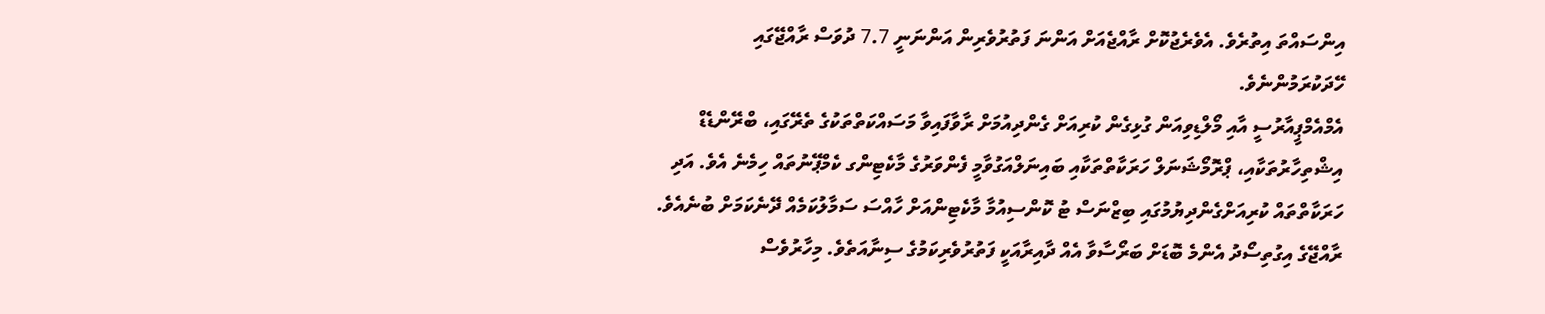އިންސައްތަ އިތުރެވެ. އެވެރެޖުކޮށް ރާއްޖެއަށް އަންނަ ފަތުރުވެރިން އަންނަނީ 7.7 ދުވަސް ރާއްޖޭގައި ހޭދަކުރަމުންނެވެ.
އެމްއެމްޕީއާރުސީ އާއި މޯލްޑިވިއަން ގުޅިގެން ކުރިއަށް ގެންދިއުމަށް ރާވާފައިވާ މަސައްކަތްތަކުގެ ތެރޭގައި، ބްރޭންޑެޑް އިޝްތިހާރުތަކާއި، ޕްރޮމޯޝަނަލް ހަރަކާތްތަކާއި ބައިނަލްއަގުވާމީ ފެންވަރުގެ މާކެޓިންގ ކެމްޕޭނުތައް ހިމެނެ އެވެ. އަދި ހަރަކާތްތައް ކުރިއަށްގެންދިޔުމުގައި ބިޒްނަސް ޓު ކޮންސިއުމާ މާކެޓިންއަށް ހާއްސަ ސަމާލުކަމެއް ދޭނެކަމަށް ބުނެއެވެ.
ރާއްޖޭގެ އިގުތިސޯދު އެންމެ ބޮޑަށް ބަރޯސާވާ އެއް ދާއިރާއަކީ ފަތުރުވެރިކަމުގެ ސިނާއަތެވެ. މިހާރުވެސް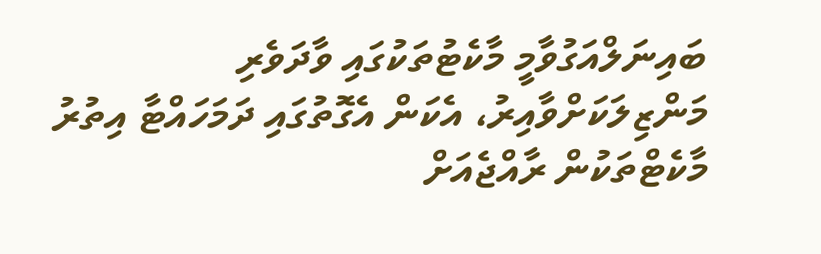ބައިނަލްއަގުވާމީ މާކެޓުތަކުގައި ވާދަވެރި މަންޒިލަކަށްވާއިރު، އެކަން އެގޮތުގައި ދަމަހައްޓާ އިތުރު މާކެޓްތަކުން ރާއްޖެއަށް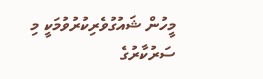މީހުން ޝައުގުވެރިކުރުވުމަކީ މި ސަރުކާރުގެ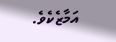އަމާޒެކެވެ.